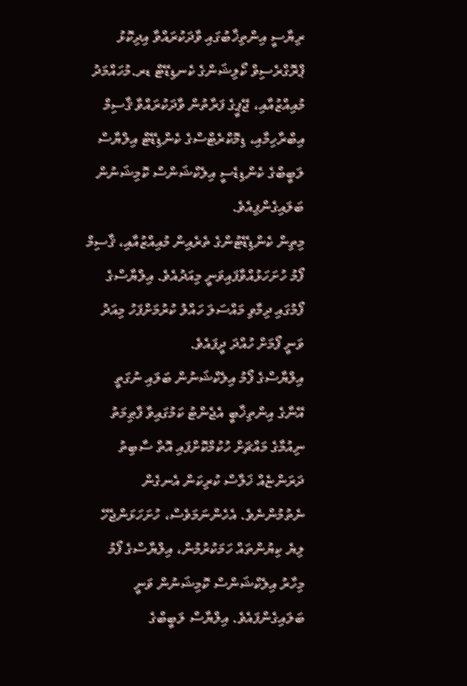ރިޔާސީ އިންތިޚާބުގައި ވާދަކުރައްވާ އިދިކޮޅު ޕްރޮގްރެސިވް ކޯލިޝަންގެ ކެނޑިޑޭޓް ޑރ.މުހައްމަދު މުއިއްޒުއާއި، ޖޭޕީގެ ފަރާތުން ވާދަކުރައްވާ ޤާސިމް އިބްރާހިމާއި، ޑިމޮކްރެޓްސްގެ ކެންޑިޑޭޓް އިލްޔާސް ލަބީބްގެ ކެންޑިޑެސީ އިލެކްޝަންސް ކޮމިޝަނުން ބަލައިގެންފިއެވެ.
މިތިން ކެންޑިޑޭޓުންގެ ތެރެއިން މުއިއްޒުއާއި، ޤާސިމް ފޯމު ހުށަހަޅުއްވާފައިވަނީ މިއަދުއެވެ. އިލްޔާސްގެ ފޯމުގައި ދިމާވި މައްސަލަ ހައްލު ކުރުމަށްފަހު މިއަދު ވަނީ ފޯމަށް ހުއްދަ ދީފައެވެ.
އިލްޔާސްގެ ފޯމު އިލެކްޝަނުން ބަލައި ނުގަތީ އޭނާގެ އިންތިޚާބީ އެޖެންޓު ކަމުގައިވާ ފާޠިމަތު ނިއުމާގެ މައްޗަށް ހުކުމްކޮށްފައި އޮތް ސާބިތު ދަރަންޏެއް ޚަލާސް ކުރިކަން އެނގެން ނެތުމުންނެވެ. އެހެންނަމަވެސް، ހުށަހަޅަންޖެހޭ ލިޔެ ކިޔުންތައް ހަމަކުރުމުން، އިލްޔާސްގެ ފޯމު މިހާރު އިލެކްޝަންސް ކޮމިޝަނުން ވަނީ ބަލައިގެންފައެވެ. އިލްޔާސް ލަބީބްގެ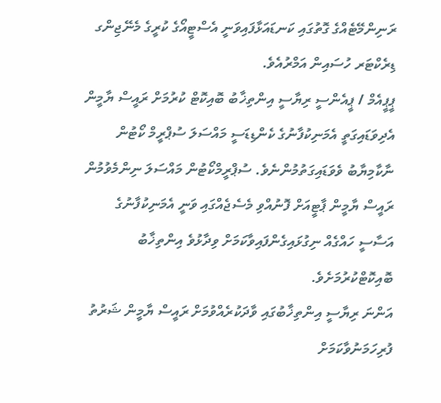ރަނިންމޭޓެއްގެ ގޮތުގައި ކަނޑައަޅާފައިވަނީ އެސްޓީއޯގެ ކުރީގެ މެނޭޖިންގ ޑިރެކްޓަރ ހުސައިން އަމްރުއެވެ.
ޕީޕީއެމް / ޕީއެންސީ ރިޔާސީ އިންތިޚާބު ބޮއިކޮޓް ކުރުމަށް ރައީސް ޔާމީން އެދިވަޑައިގަތީ އެމަނިކުފާނުގެ ކެންޑިޑަސީ މައްސަލަ ސުޕްރީމް ކޯޓުން ނާކާމިޔާބު ވެވަޑައިގަތުމުންނެވެ. ސުޕްރީމްކޯޓުން މައްސަލަ ނިންމެވުމުން ރައީސް ޔާމީން ޕާޓީއަށް ފޮނުއްވި މެސެޖެއްގައި ވަނީ އެމަނިކުފާނުގެ އަސާސީ ހައްގެއް ނިގުޅައިގެންފައިވާކަމަށް ވިދާޅުވެ އިންތިޚާބު ބޮއިކޮޓްކުރުމަށެވެ.
އަންނަ ރިޔާސީ އިންތިޚާބުގައި ވާދަކުރެއްވުމަށް ރައީސް ޔާމީން ޝަރުތު ފުރިހަމަނުވާކަމަށް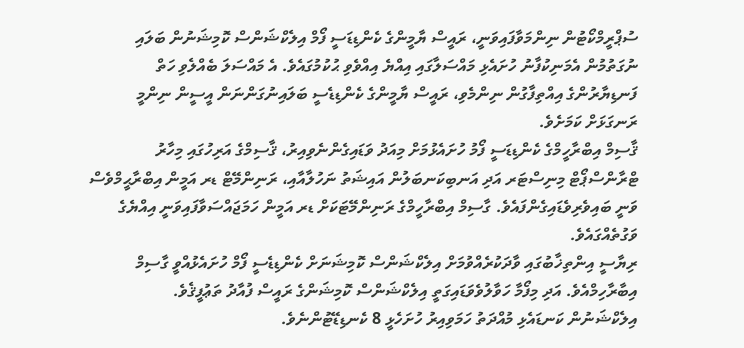ސުޕްރީމްކޯޓުން ނިންމަވާފައިވަނީ، ރައީސް ޔާމީންގެ ކެންޑިޑަސީ ފޯމް އިލެކްޝަންސް ކޮމިޝަނުން ބަލައި ނުގަތުމުން އެމަނިކުފާނު ހުށައެޅި މައްސަލާގައި އިއްޔެ އިއްވެވި ޙުކުމުގައެވެ. އެ މައްސަލަ ބެއްލެވި ހަތް ފަނޑިޔާރުންގެ އިއްތިފާގުން ނިންމެވި، ރައީސް ޔާމީންގެ ކެންޑިޑެސީ ބަލައިނުގަންނަން އީސީން ނިންމީ ރަނގަޅަށް ކަމަށެވެ.
ޤާސިމް އިބްރާހީމްގެ ކެންޑިޑަސީ ފޯމު ހުށައެޅުމަށް މިއަދު ވަޑައިގެންނެވިއިރު، ޤާސިމްގެ އަރިހުގައި މިހާރު ޓްރާންސްޕޯޓް މިނިސްޓަރ އަދި އަނބިކަނބަލުން އައިޝަތު ނަހުލާއާއި، ރަނިންމޭޓް ޑރ އަމީން އިބްރާޙީމްވެސް ވަނީ ބައިވެރިވެޑައިގެންފައެވެ. ގާސިމް އިބްރާހީމްގެ ރަނިންމޭޓަކަށް ޑރ އަމީން ހަމަޖައްސަވާފައިވަނީ އިއްޔެގެ ވަގުތެއްގައެވެ.
ރިޔާސީ އިންތިޚާބުގައި ވާދަކުރެއްވުމަށް އިލެކްޝަންސް ކޮމިޝަނަށް ކެންޑިޑެސީ ފޯމް ހުށައެޅުއްވީ ގާސިމް އިބާރާހިމްއެވެ. އަދި މިފޯމާ ހަވާލުވެވަޑައިގަތީ އިލެކްޝަންސް ކޮމިޝަންގެ ރައީސް ފުއާދު ތަޢުފީޤެވެ.
އިލެކްޝަނުން ކަނޑައެޅި މުއްދަތު ހަމަވިއިރު ހުށަހެޅީ 8 ކެނޑިޑޭޓުންނެވެ.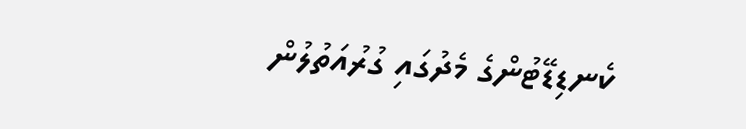ކެނޑިޑޭޓުންގެ މެދުގައި ގުރުއަތުލުން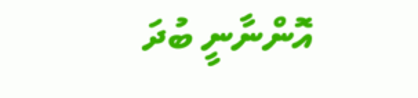އޮންނާނީ ބުދަ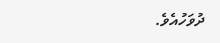ދުވަހުއެވެ.